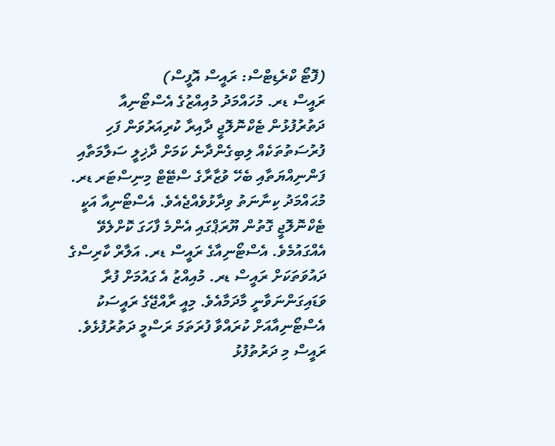(ފޮޓޯ ކްރެޑިޓްސް: ރައީސް އޮފީސް)
ރައީސް ޑރ. މުހައްމަދު މުއިއްޒުގެ އެސްޓޯނިއާ ދަތުރުފުޅުން ޓެކްނޮލޮޖީ ދާއިރާ ކުރިއަރުވަން ފަހި ފުރުސަތުތަކެއް ލިބިގެންދާނެ ކަމަށް ދާޚިލީ ސަލާމަތާއި ފަންނިއްޔަތާއި ބެހޭ ވުޒާރާގެ ސްޓޭޓް މިނިސްޓަރ ޑރ. މުޙައްމަދު ކިނާނަތު ވިދާޅުވެއްޖެއެވެ. އެސްޓޯނިއާ އަކީ ޓެކްނޮލޮޖީ ގޮތުން ޔޫރަޕްގައި އެންމެ ފާހަގަ ކޮށްލެވޭ އެއްގައުމެވެ. އެސްޓޯނިއާގެ ރައީސް ޑރ. އަލާރް ކާރިސްގެ ދައުވަތަކަށް ރައީސް ޑރ. މުއިއްޒު އެ ގައުމަށް ފުރާ ވަޑައިގަންނަވާނީ މާދަމާއެވެ. މިއީ ރާއްޖޭގެ ރައީސަކު އެސްޓޯނިއާއަށް ކުރައްވާ ފުރަތަމަ ރަސްމީ ދަތުރުފުޅެވެ. ރައީސް މި ދަރުތުފުޅު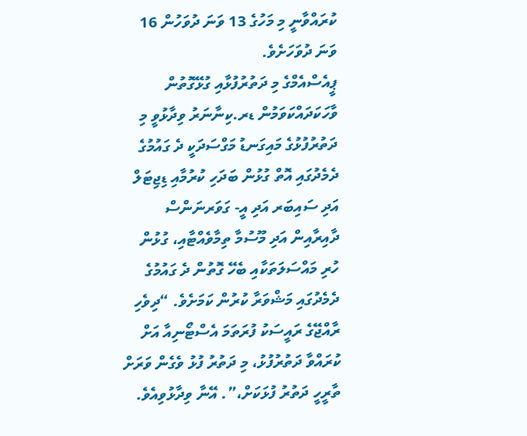ކުރައްވާނީ މި މަހުގެ 13 ވަނަ ދުވަހުން 16 ވަނަ ދުވަހަށެވެ.
ޕީއެސްއެމްގެ މި ދަތުރުފުޅާއި ގުޅޭގޮތުން ވާހަކަދައްކަވަމުން ޑރ.ކިނާނަރު ވިދާޅުވީ މި ދަތުރުފުޅުގެ މައިގަނޑު މަގްސަދަކީ ދެ ގައުމުގެ ދެމެދުގައި އޮތް ގުޅުން ބަދަހި ކުރުމާއި ޑިޖިޓަލް އަދި ސައިބަރ އަދި އީ- ގަވަރނަންސް ދާއިރާއިން އަދި މޫސުމާ ތިމާވެއްޓާއި، ގުޅުން ހުރި މައްސަލަތަކާއި ބެހޭ ގޮތުން ދެ ގައުމުގެ ދެމެދުގައި މަޝްވަރާ ކުރުން ކަމަށެވެ. “ދިވެހި ރާއްޖޭގެ ރައީސަކު ފުރަތަމަ އެސްޓޯނިއާ އަށް ކުރައްވާ ދަތުރުފުޅު، މި ދަތުރު ފުޅު ވެގެން ވަރަށް ތާރީހީ ދަތުރު ފުޅަކަށް،”. އޭނާ ވިދާޅުވިއެވެ.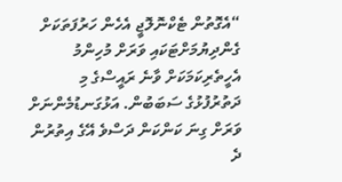“އެގޮތުން ޓެކްނޮލޮޖީ އެހެން ހަރުފަތަކަށް ގެންދިޔުމަށްޓަކައި ވަރަށް މުހިންމު އެހީތެރިކަމަކަށް ވާނެ ރައީސްގެ މި ދަތުރުފުޅުގެ ސަބަބުން. އަޅުގަނޑުމެންނަށް ވަރަށް ގިނަ ކަންކަން ދަސްވެ އޭގެ އިތުރުން ދެ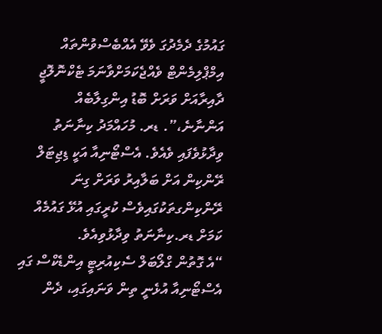ގައުމުގެ ދެމެދުގަ ވެވޭ އެއްބެސްވުންތައް އިމްޕްލިމެންޓް ވެއްޖެކަމަށްވާނަމަ ޓެކްނޮލޮޖީ ދާއިރާއަށް ވަރަށް ބޮޑު އިންގިލާބެއް އަންނާނެ،”. ޑރ. މުހައްމަދު ކިނާނަތު ވިދާޅުވެފައި ވެއެވެ. އެސްޓޯނިއާ އަކީ ޑިޖިޓަލް ރޭންކިން އަށް ބަލާއިރު ވަރަށް ގިނަ ރޭންކިންގތަކުގައިވެސް ކުރީގައި އުޅޭ ގައުމެއް ކަމަށް ޑރ.ކިނާނަތު ވިދާޅުވިއެވެ.
“އެ ގޮތުން ގްލޯބަލް ސެކިއުރިޓީ އިންޑެކްސް ގައި އެސްޓޯނިއާ އުޅެނީ ތިން ވަނައިގައި، ދެން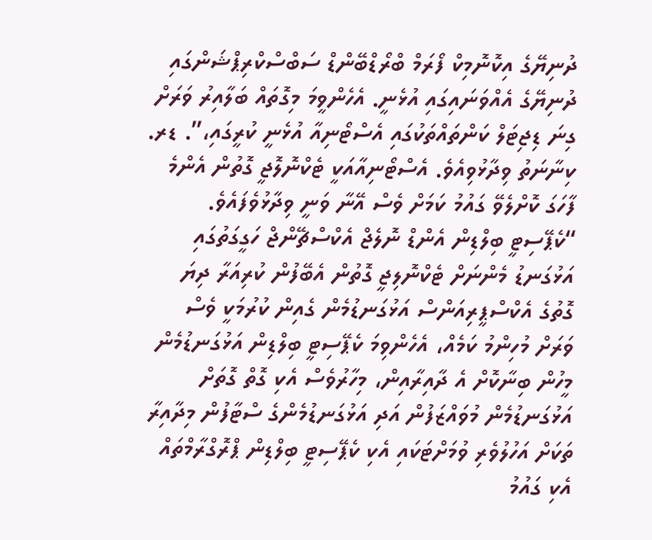ދުނިޔޭގެ އިކޮނޮމިކް ފޯރަމް ބްރޯޑްބޭންޑް ސަބްސްކްރިޕްޝަންގައި ދުނިޔޭގެ އެއްވަނައިގައި އުޅެނީ. އެހެންވީމަ މިގޮތައް ބަލާއިރު ވަރަށް ގިނަ ޑިޖިޓަލް ކަންތައްތަކުގައި އެސްޓޯނިއާ އުޅެނީ ކުރީގައި،”. ޑރ. ކިނާނަތު ވިދާޅުވިއެވެ. އެސްޓޯނިއާއަކީ ޓެކްނޮލޮޖީ ގޮތުން އެންމެ ފާހަގަ ކޮށްލެވޭ ގައުމު ކަމަށް ވެސް އޭނާ ވަނީ ވިދާޅުވެފައެވެ.
“ކެޕޭސިޓީ ބިލްޑިން އެންޑް ނޮލެޖް އެކްސްޗޭންޖް ހަގީގަތުގައި އަޅުގަނޑު މެންނަށް ޓެކްނޮލިޖީ ގޮތުން އެބޭފުން ކުރިއަރާ ދިޔަ ގޮތުގެ އެކްސްޕީރިއަންސް އަޅުގަނޑުމެން ގެއިން ކުރުމަކީ ވެސް ވަރަށް މުހިންމު ކަމެއް، އެހެންވިމަ ކެޕޭސިޓީ ބިލްޑިން އަޅުގަނޑުމެން މީހުން ބިނާކޮށް އެ ދާއިރާއިން، މިހާރުވެސް އެކި ގޮތް ގޮތަށް އަޅުގަނޑުމެން މުވައްޒަފުން އަދި އަޅުގަނޑުމެންގެ ސްޓާފުން މިދާއިރާ ތަކަށް އަހުލުވެރި ވުމަށްޓަކައި އެކި ކެޕޭސިޓީ ބިލްޑިން ޕްރޮގްރާމްތައް އެކި ގައުމު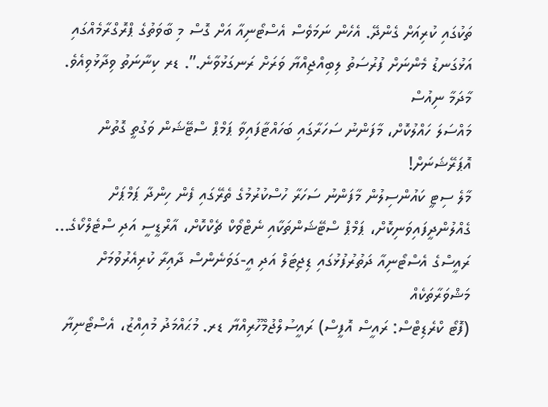ތަކުގައި ކުރިއަށް ގެންދޭ. އެހެން ނަމަވެސް އެސްޓޯނިއާ އަށް ގޮސް މި ބާވަތުގެ ޕްރޮގްރާމެއްގައި އަޅުގަނޑު މެންނަށް ފުރުސަތު ލިބިއްޖިއްޔާ ވަރަށް ރަނގަޅުވާނެ.”. ޑރ ކިނާނަތު ވިދާޅުވިއެވެ.
މާދަމާ ނިއުސް
މައްސަލަ ހައްލުކޮށް، މާފަންނު ސަހަރާގައި ބަހައްޓާފައިވާ ޕަމްޕް ސްޓޭޝަން ވަގުތީ ގޮތުން އޮޕަރޭޝަނަށް!
މާލެ ސިޓީ ކައުންސިލުން މާފަންނު ސަހަރާ ހުސްކުރުމުގެ ތެރޭގައި ފެން ހިންދާ ޕަމްޕަށް ގެއްލުންދީފައިވަނިކޮށް، ޕަމްޕް ސްޓޭޝަންތަކާއި ނެޓްވޯކް ޗެކްކޮށް، އާރްޑީސީ އަދި ސްޓެލްކޯގެ...
ރައީސްގެ އެސްޓޯނިއާ ދަތުރުފުޅުގައި ޑިޖިޓަލް އަދި އީ-ގަވަނެންސް ދާއިރާ ކުރިއެރުވުމަށް މަޝްވަރާތަކެއް
(ފޮޓޯ ކްރެޑިޓްސް: ރައީސް އޮފީސް) ރައީސުލްޖުމްހޫރިއްޔާ ޑރ. މުޙައްމަދު މުއިއްޒު، އެސްޓޯނިޔާ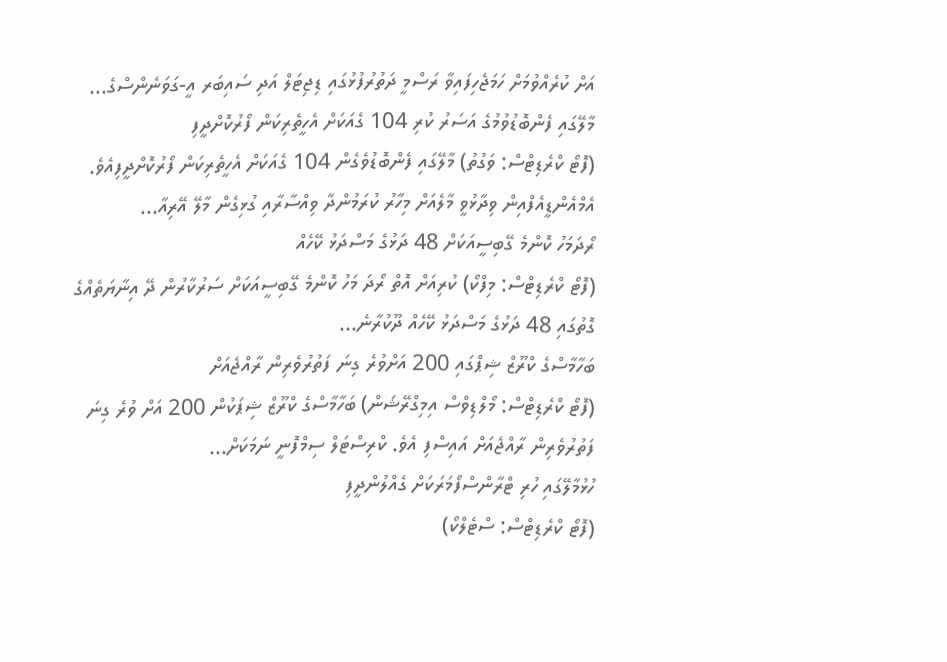އަށް ކުރެއްވުމަށް ހަމަޖެހިފައިވާ ރަސްމީ ދަތުރުފުޅުގައި ޑިޖިޓަލް އަދި ސައިބަރ އީ-ގަވަނެންސްގެ...
މާލޭގައި ފެންބޮޑުވުމުގެ އަސަރު ކުރި 104 ގެއަކަށް އެހީތެރިކަން ފޯރުކޮށްދީފި
(ފޮޓޯ ކްރެޑިޓްސް: ވަގުތު) މާލޭގައި ފެންބޮޑުވެގެން 104 ގެއަކަށް އެހީތެރިކަން ފޯރުކޮށްދީފިއެވެ. އެމްއެންޑީއެފްއިން ވިދާޅުވީ މާލެއަށް މިހާރު ކުރަމުންދާ ވިއްސާރާއި ގުޅިގެން މާލޭ އޭރިއާ...
ރޯދަމަހު ކޮންމެ ގޭބިސީއަކަށް 48 ދަޅުގެ މަސްދަޅު ކޭހެއް
(ފޮޓޯ ކްރެޑިޓްސް: މިފްކޯ) ކުރިއަށް އޮތް ރޯދަ މަހު ކޮންމެ ގޭބިސީއަކަށް ސަރުކާރުން ދޭ އިނާޔަތެއްގެ ގޮތުގައި 48 ދަޅުގެ މަސްދަޅު ކޭހެއް ދޫކުރާނެ...
ބަހާމާސްގެ ކްރޫޒް ޝިޕްގައި 200 އަށްވުރެ ގިނަ ފަތުރުވެރިން ރާއްޖެއަށް
(ފޮޓޯ ކްރެޑިޓްސް: މޯލްޑިވްސް އިމިގްރޭޝަން) ބަހާމާސްގެ ކްރޫޒް ޝިޕަކުން 200 އަށް ވުރެ ގިނަ ފަތުރުވެރިން ރާއްޖެއަށް އައިސްފި އެވެ. ކްރިސްޓަލް ސިމްފޮނީ ނަމަކަށް...
ހުޅުމާލޭގައި ހުރި ޓްރާންސްފޯމަރަކަށް ގެއްލުންދީފި
(ފޮޓޯ ކްރެޑިޓްސް: ސްޓެލްކޯ)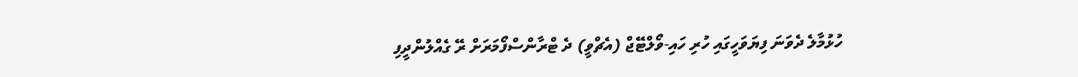ހުޅުމާލެ ދެވަނަ ފިޔަވަހީގައި ހުރި ހައި-ވޯލްޓޭޖް (އެޗްވީ) ދެ ޓްރާންސްފޯމަރަށް ރޭ ގެއްލުންދީފި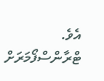އެވެ. ޓްރާންސްފޯމަރަށް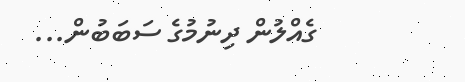ގެއްލުން ދިނުމުގެ ސަބަބުން...